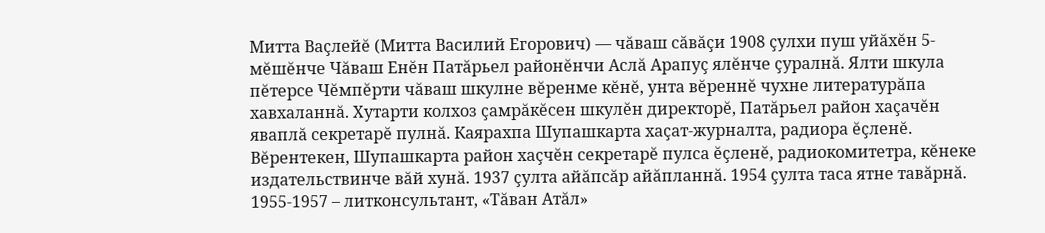Митта Ваçлейĕ (Митта Василий Егорович) — чăваш сăвăçи 1908 çулхи пуш уйăхĕн 5-мĕшĕнче Чăваш Енĕн Патăрьел районĕнчи Аслă Арапуç ялĕнче çуралнă. Ялти шкула пĕтерсе Чĕмпĕрти чăваш шкулне вĕренме кĕнĕ, унта вĕреннĕ чухне литературăпа хавхаланнă. Хутарти колхоз çамрăкĕсен шкулĕн директорĕ, Патăрьел район хаçачĕн яваплă секретарĕ пулнă. Каярахпа Шупашкарта хаçат-журналта, радиора ĕçленĕ. Вĕрентекен, Шупашкарта район хаçчĕн секретарĕ пулса ĕçленĕ, радиокомитетра, кĕнеке издательствинче вăй хунă. 1937 çулта айăпсăр айăпланнă. 1954 çулта таса ятне тавăрнă. 1955-1957 – литконсультант, «Тăван Атăл»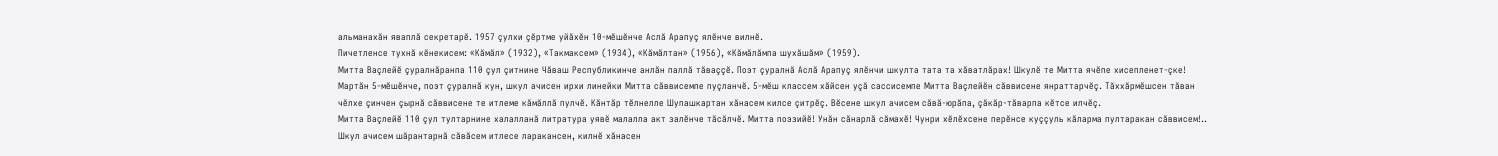альманахăн яваплă секретарĕ. 1957 çулхи çĕртме уйăхĕн 10-мĕшĕнче Аслă Арапуç ялĕнче вилнĕ.
Пичетленсе тухнă кĕнекисем: «Кăмăл» (1932), «Такмаксем» (1934), «Кăмăлтан» (1956), «Кăмăлăмпа шухăшăм» (1959).
Митта Ваçлейĕ çуралнăранпа 110 çул çитнине Чăваш Республикинче анлăн паллă тăваççĕ. Поэт çуралнă Аслă Арапуç ялĕнчи шкулта тата та хăватлăрах! Шкулĕ те Митта ячĕпе хисепленет-çке!
Мартăн 5-мĕшĕнче, поэт çуралнă кун, шкул ачисен ирхи линейки Митта сăввисемпе пуçланчĕ. 5-мĕш классем хăйсен уçă сассисемпе Митта Ваçлейĕн сăввисене янраттарчĕç. Тăххăрмĕшсен тăван чĕлхе çинчен çырнă сăввисене те итлеме кăмăллă пулчĕ. Кăнтăр тĕлнелле Шупашкартан хăнасем килсе çитрĕç. Вĕсене шкул ачисем сăвă-юрăпа, çăкăр-тăварпа кĕтсе илчĕç.
Митта Ваçлейĕ 110 çул тултарнине халалланă литратура уявĕ малалла акт залĕнче тăсăлчĕ. Митта поэзийĕ! Унăн сăнарлă сăмахĕ! Чунри хĕлĕхсене перĕнсе куççуль кăларма пултаракан сăввисем!.. Шкул ачисем шăрантарнă сăвăсем итлесе ларакансен, килнĕ хăнасен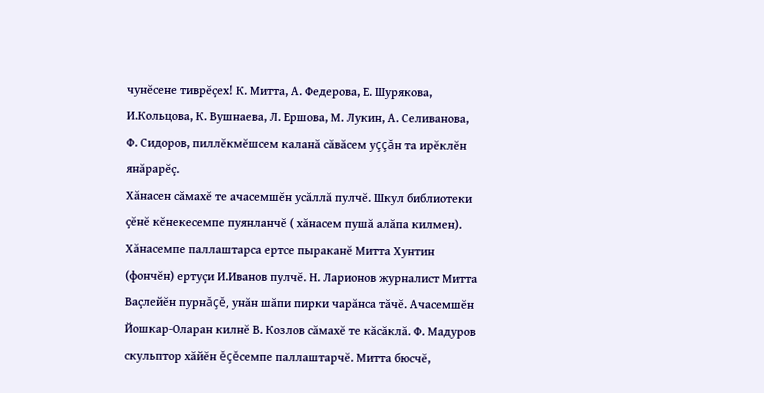чунĕсене тиврĕçех! К. Митта, А. Федерова, Е. Шурякова, И.Кольцова, К. Вушнаева, Л. Ершова, М. Лукин, А. Селиванова, Ф. Сидоров, пиллĕкмĕшсем каланă сăвăсем уççăн та ирĕклĕн янăрарĕç.
Хăнасен сăмахĕ те ачасемшĕн усăллă пулчĕ. Шкул библиотеки çĕнĕ кĕнекесемпе пуянланчĕ ( хăнасем пушă алăпа килмен). Хăнасемпе паллаштарса ертсе пыраканĕ Митта Хунтин (фончĕн) ертуçи И.Иванов пулчĕ. Н. Ларионов журналист Митта Ваçлейĕн пурнăçĕ, унăн шăпи пирки чарăнса тăчĕ. Ачасемшĕн Йошкар-Оларан килнĕ В. Козлов сăмахĕ те кăсăклă. Ф. Мадуров скульптор хăйĕн ĕçĕсемпе паллаштарчĕ. Митта бюсчĕ,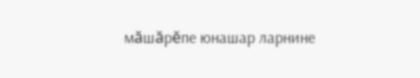мăшăрĕпе юнашар ларнине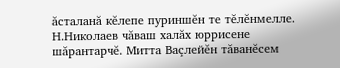ăсталанă кĕлепе пуриншĕн те тĕлĕнмелле. Н.Николаев чăваш халăх юррисене шăрантарчĕ. Митта Ваçлейĕн тăванĕсем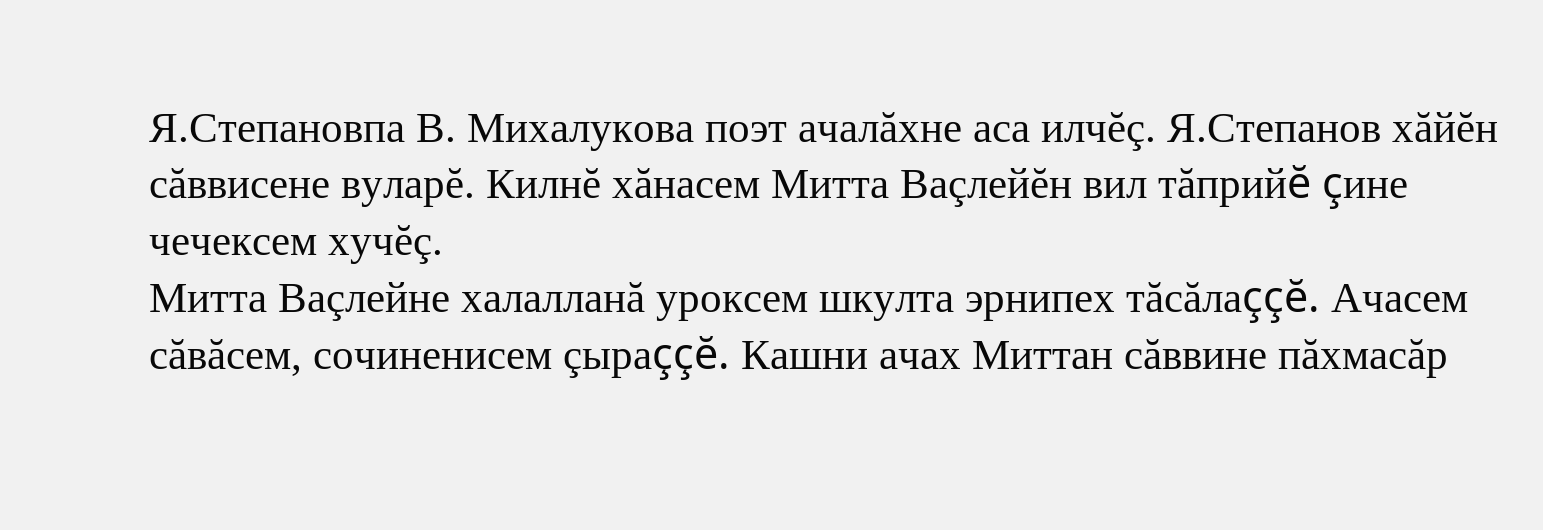Я.Степановпа В. Михалукова поэт ачалăхне аса илчĕç. Я.Степанов хăйĕн сăввисене вуларĕ. Килнĕ хăнасем Митта Ваçлейĕн вил тăприйĕ çине чечексем хучĕç.
Митта Ваçлейне халалланă уроксем шкулта эрнипех тăсăлаççĕ. Ачасем сăвăсем, сочиненисем çыраççĕ. Кашни ачах Миттан сăввине пăхмасăр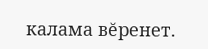калама вĕренет.